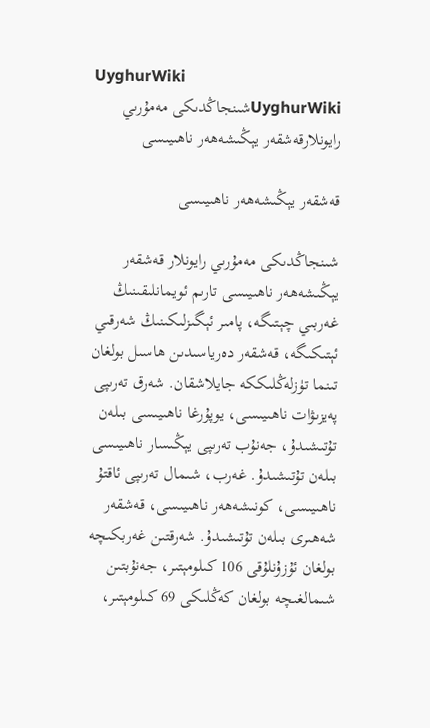UyghurWiki
UyghurWikiشىنجاڭدىكى مەمۇرىي رايونلارقەشقەر يېڭىشەھەر ناھىيىسى

قەشقەر يېڭىشەھەر ناھىيىسى

شىنجاڭدىكى مەمۇرىي رايونلار قەشقەر يېڭىشەھەر ناھىيىسى تارىم ئويمانلىقىنىڭ غەربىي چېتىگە، پامىر ئېگىزلىكىنىڭ شەرقىي ئېتىكىگە، قەشقەر دەرياسىدىن ھاسىل بولغان تىنما تۈزلەڭلىككە جايلاشقان. شەرق تەرىپى پەيزىۋات ناھىيىسى، يوپۇرغا ناھىيىسى بىلەن تۇتىشىدۇ، جەنۇب تەرىپى يېڭىسار ناھىيىسى بىلەن تۇتىشىدۇ. غەرب، شىمال تەرىپى ئاقتۇ ناھىيىسى، كونىشەھەر ناھىيىسى، قەشقەر شەھىرى بىلەن تۇتىشىدۇ. شەرقتىن غەربكىچە بولغان ئۇزۇنلۇقى 106 كىلومېتىر، جەنۇبتىن شىمالغىچە بولغان كەڭلىكى 69 كىلومېتىر،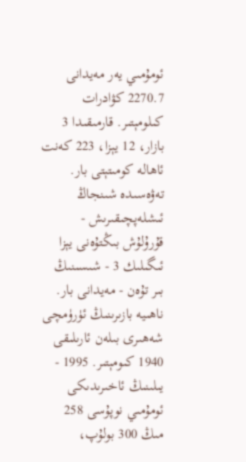ئومۇمىي يەر مەيدانى 2270.7 كۋادرات كىلومېتىر. قارمىقىدا 3 بازار، 12 يېزا، 223 كەنت ئاھالە كومىتېتى بار. تەۋەسىدە شىنجاڭ ئىشلەپچىقىرىش - قۇرۇلۇش بىڭتۇەنى يېزا ئىگىلىك 3 - شىسىنىڭ بىر تۇەن - مەيدانى بار. ناھىيە بازىرىنىڭ ئۈرۈمچى شەھىرى بىلەن ئارىلىقى 1940 كىومېتىر. 1995 - يىلىنىڭ ئاخىرىدىكى ئومۇمىي نوپۇسى 258 مىڭ 300 بولۇپ،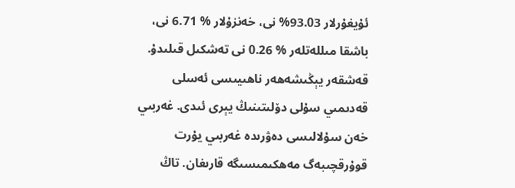ئۇيغۇرلار 93.03% نى، خەنزۇلار % 6.71 نى، باشقا مىللەتلەر % 0.26 نى تەشكىل قىلىدۇ. قەشقەر يېڭىشەھەر ناھىيىسى ئەسلى قەدىمىي سۇلى دۆلىتىنىڭ يېرى ئىدى. غەربىي خەن سۇلالىسى دەۋرىدە غەربىي يۇرت قوۇرقچىبەگ مەھكىمىسىگە قارىغان. تاڭ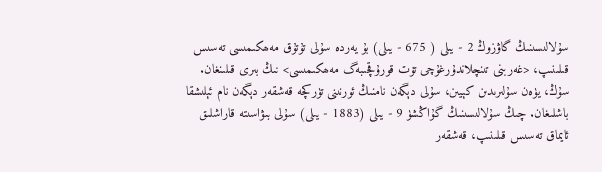سۇلالىسىنىڭ گاۋزوڭ 2 - يىلى ( 675 - يىلى) بۇ يەردە سۇلى تۇتۇق مەھكىمىسى تەسىس قىلىنىپ، <غەربنى تىنچلاندۇرغۇچى تۆت قورۇقچىبەگ مەھكىمىسى> نىڭ بىرى قىلىنغان. سۇڭ، يۈەن سۇلىرىدىن كېيىن، سۇلى دېگەن نامنىڭ ئورنىنى تۈركچە قەشقەر دېگەن نام ئېلىشقا باشلىغان. چىڭ سۇلالىسىنىڭ گۇاڭشۈ 9 - يىلى (1883 - يىلى) سۇلى بىۋاسىتە قاراشلىق ئايماق تەسىس قىلىنىپ، قەشقەر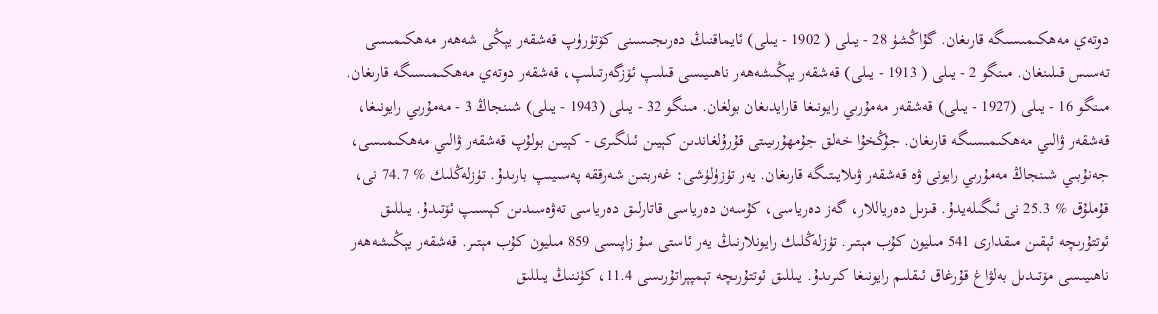دوتەي مەھكىمىسىگە قارىغان. گۇاڭشۈ 28 - يىلى ( 1902 - يىلى) ئايماقنىڭ دەرىجىسىنى كۆتۈرۈپ قەشقەر يېڭى شەھەر مەھكىمىسى تەسىس قىلىنغان. مىنگو 2 - يىلى ( 1913 - يىلى) قەشقەر يېڭىشەھەر ناھىيىسى قىلىپ ئۆزگەرتىلىپ، قەشقەر دوتەي مەھكىمىسىگە قارىغان. مىنگو 16 - يىلى (1927 - يىلى) قەشقەر مەمۇرىي رايونىغا قارايدىغان بولغان. مىنگو 32 - يىلى (1943 - يىلى) شىنجاڭ 3 - مەمۇرىي رايونىغا، قەشقەر ۋالىي مەھكىمىسىگە قارىغان. جۇڭخۇا خەلق جۇمھۇرىيىتى قۇرۇلغاندىن كېيىن ئىلگىرى - كېيىن بولۇپ قەشقەر ۋالىي مەھكىمىسى، جەنۇبىي شىنجاڭ مەمۇرىي رايونى ۋە قەشقەر ۋىلايىتىگە قارىغان. يەر تۈزۈلۈشى: غەربتىن شەرققە پەسىيىپ بارىدۇ. تۈزلەڭلىك % 74.7 نى، قۇملۇق % 25.3 نى ئىگىلەيدۇ. قىزىل دەرياللار، گەز دەرياسى، كۇسەن دەرياسى قاتارلىق دەرياسى تەۋەسىدىن كېسىپ ئۆتىدۇ. يىللىق ئوتتۇرىچە ئېقىن مىقدارى 541 مىليون كۇب مېتىر. تۈزلەڭلىك رايونلارنىڭ يەر ئاستى سۇ زاپىسى 859 مىليون كۇب مېتىر. قەشقەر يېڭىشەھەر ناھىيىسى مۆتىدىل بەلۋاغ قۇرغاق ئىقلىم رايونىغا كىرىدۇ. يىللىق ئوتتۇرىچە تېمپېراتۇرىسى 11.4، كۈننىڭ يىللىق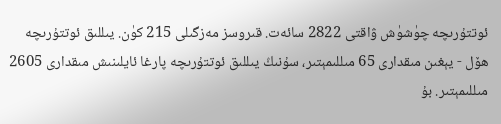ئوتتۇرىچە چۈشۈش ۋاقتى 2822 سائەت. قىروسز مەزگىلى 215 كۈن. يىللىق ئوتتۇرىچە ھۆل - يېغىن مىقدارى 65 مىللىمېتىر، سۇنىڭ يىللىق ئوتتۇرىچە پارغا ئايلىنىش مىقدارى 2605 مىللىمېتىر. بۇ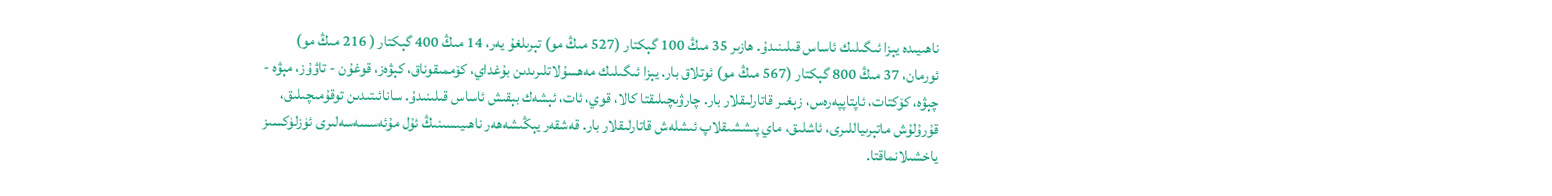ناھىيىدە يېزا ئىگىلىك ئاساس قىلىنىدۇ. ھازىر 35 مىڭ 100 گېكتار (527 مىڭ مو) تېرىلغۇ يەر، 14 مىڭ 400 گېكتار ( 216 مىڭ مو) ئورمان، 37 مىڭ 800 گېكتار (567 مىڭ مو) ئوتلاق بار. يېزا ئىگىلىك مەھسۇلاتلىرىدىن بۇغداي، كۆممىقوناق، كېۋەز، قوغۇن - تاۋۇز، مېۋە - چېۋە، كۆكتات، ئاپتاپپەرەس، زېغىر قاتارلىقلار بار. چارۋىچىلىقتا كالا، قوي، ئات، ئېشەك بېقىش ئاساس قىلىنىدۇ. سانائىتىدىن توقۇمىچىلىق، قۇرۇلۇش ماتېرىياللىرى، ئاشلىق، ماي پىششىقلاپ ئىشلەش قاتارلىقلار بار. قەشقەر يېڭىشەھەر ناھىيىسىنىڭ ئۇل مۇئەسسەسەلىرى ئۈزلۈكسىز ياخشىلانماقتا.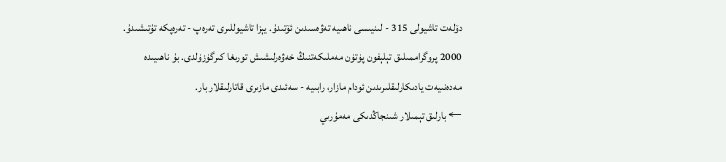دۆلەت تاشيولى 315 - لىنيىسى ناھىيە تەۋەسىدىن ئۆتىدۇ. يېزا تاشيوللىرى تەرەپ - تەرەپكە تۇتىشىدۇ. 2000 پروگراممىلىق تېلېفون پۈتۈن مەملىكەتنىڭ خەۋەرلىشىش تورىغا كىرگۈزۈلدى. بۇ ناھىيىدە مەدەنىيەت يادىكارلىقلىرىدىن ئودام مازار، رابىيە - سەئىدى مازىرى قاتارلىقلار بار.
← بارلىق تېمىلار شىنجاڭدىكى مەمۇرىي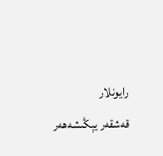رايونلار
قەشقەر يېڭىشەھەر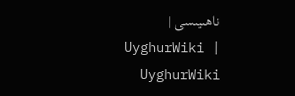ناھىيىسى | UyghurWiki | UyghurWiki